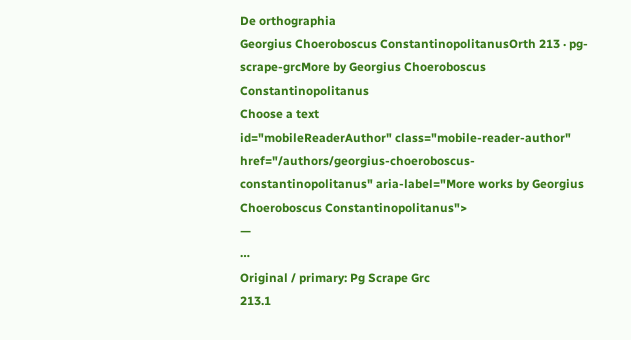De orthographia
Georgius Choeroboscus ConstantinopolitanusOrth 213 · pg-scrape-grcMore by Georgius Choeroboscus Constantinopolitanus
Choose a text
id="mobileReaderAuthor" class="mobile-reader-author" href="/authors/georgius-choeroboscus-constantinopolitanus" aria-label="More works by Georgius Choeroboscus Constantinopolitanus">
—
⋯
Original / primary: Pg Scrape Grc
213.1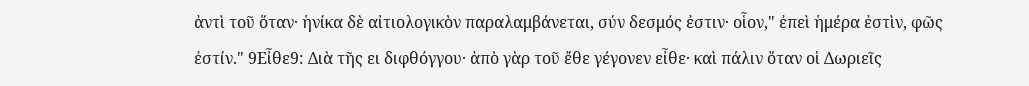ἀντὶ τοῦ ὅταν· ἡνίκα δὲ αἰτιολογικὸν παραλαμβάνεται, σύν δεσμός ἐστιν· οἷον," ἐπεὶ ἡμέρα ἐστὶν, φῶς ἐστίν." 9Εἶθε9: Διὰ τῆς ει διφθόγγου· ἀπὸ γὰρ τοῦ ἔθε γέγονεν εἶθε· καὶ πάλιν ὅταν οἱ Δωριεῖς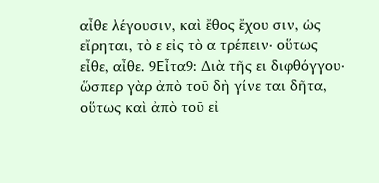αἶθε λέγουσιν, καὶ ἔθος ἔχου σιν, ὡς εἴρηται, τὸ ε εἰς τὸ α τρέπειν· οὕτως εἶθε, αἶθε. 9Εἶτα9: Διὰ τῆς ει διφθόγγου· ὥσπερ γὰρ ἀπὸ τοῦ δὴ γίνε ται δῆτα, οὕτως καὶ ἀπὸ τοῦ εἰ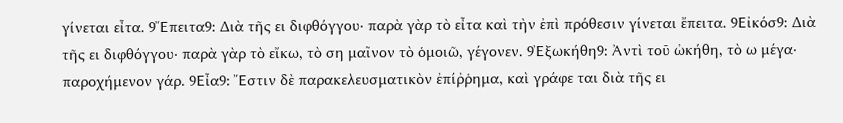γίνεται εἶτα. 9Ἔπειτα9: Διὰ τῆς ει διφθόγγου· παρὰ γὰρ τὸ εἶτα καὶ τὴν ἐπὶ πρόθεσιν γίνεται ἔπειτα. 9Εἰκόσ9: Διὰ τῆς ει διφθόγγου· παρὰ γὰρ τὸ εἴκω, τὸ ση μαῖνον τὸ ὁμοιῶ, γέγονεν. 9Ἐξωκήθη9: Ἀντὶ τοῦ ὠκήθη, τὸ ω μέγα· παροχήμενον γάρ. 9Εἶα9: Ἔστιν δὲ παρακελευσματικὸν ἐπίῤῥημα, καὶ γράφε ται διὰ τῆς ει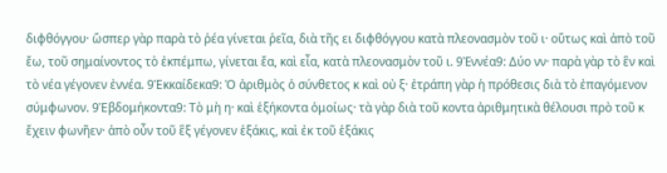διφθόγγου· ὥσπερ γὰρ παρὰ τὸ ῥέα γίνεται ῥεῖα, διὰ τῆς ει διφθόγγου κατὰ πλεονασμὸν τοῦ ι· οὕτως καὶ ἀπὸ τοῦ ἔω, τοῦ σημαίνοντος τὸ ἐκπέμπω, γίνεται ἔα, καὶ εἶα, κατὰ πλεονασμὸν τοῦ ι. 9Ἐννέα9: Δύο νν· παρὰ γὰρ τὸ ἓν καὶ τὸ νέα γέγονεν ἐννέα. 9Ἑκκαίδεκα9: Ὁ ἀριθμὸς ὁ σύνθετος κ καὶ οὐ ξ· ἐτράπη γὰρ ἡ πρόθεσις διὰ τὸ ἐπαγόμενον σύμφωνον. 9Ἑβδομήκοντα9: Τὸ μὴ η· καὶ ἑξήκοντα ὁμοίως· τὰ γὰρ διὰ τοῦ κοντα ἀριθμητικὰ θέλουσι πρὸ τοῦ κ ἔχειν φωνῆεν· ἀπὸ οὖν τοῦ ἓξ γέγονεν ἑξάκις, καὶ ἐκ τοῦ ἑξάκις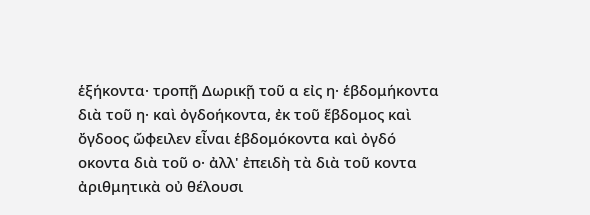ἑξήκοντα· τροπῇ Δωρικῇ τοῦ α εἰς η· ἑβδομήκοντα διὰ τοῦ η· καὶ ὀγδοήκοντα, ἐκ τοῦ ἕβδομος καὶ ὄγδοος ὤφειλεν εἶναι ἑβδομόκοντα καὶ ὀγδό οκοντα διὰ τοῦ ο· ἀλλ' ἐπειδὴ τὰ διὰ τοῦ κοντα ἀριθμητικὰ οὐ θέλουσι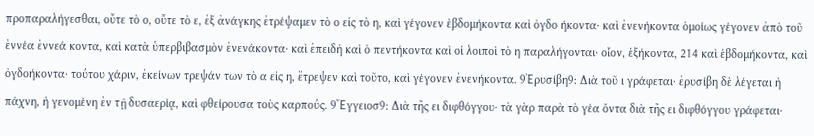προπαραλήγεσθαι, οὔτε τὸ ο, οὔτε τὸ ε, ἐξ ἀνάγκης ἐτρέψαμεν τὸ ο εἰς τὸ η, καὶ γέγονεν ἑβδομήκοντα καὶ ὀγδο ήκοντα· καὶ ἐνενήκοντα ὁμοίως γέγονεν ἀπὸ τοῦ ἐννέα ἐννεά κοντα, καὶ κατὰ ὑπερβιβασμὸν ἐνενάκοντα· καὶ ἐπειδὴ καὶ ὁ πεντήκοντα καὶ οἱ λοιποὶ τὸ η παραλήγονται· οἷον, ἑξήκοντα, 214 καὶ ἑβδομήκοντα, καὶ ὀγδοήκοντα· τούτου χάριν, ἐκείνων τρεψάν των τὸ α εἰς η, ἔτρεψεν καὶ τοῦτο, καὶ γέγονεν ἐνενήκοντα. 9Ἐρυσίβη9: Διὰ τοῦ ι γράφεται· ἐρυσίβη δὲ λέγεται ἡ πάχνη, ἡ γενομένη ἐν τῇ δυσαερίᾳ, καὶ φθείρουσα τοὺς καρπούς. 9Ἔγγειοσ9: Διὰ τῆς ει διφθόγγου· τὰ γὰρ παρὰ τὸ γέα ὄντα διὰ τῆς ει διφθόγγου γράφεται·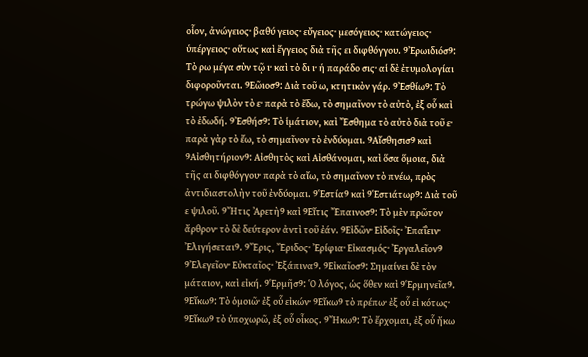οἷον, ἀνώγειος· βαθύ γειος· εὔγειος· μεσόγειος· κατώγειος· ὑπέργειος· οὕτως καὶ ἔγγειος διὰ τῆς ει διφθόγγου. 9Ἐρωιδιόσ9: Τὸ ρω μέγα σὺν τῷ ι· καὶ τὸ δι ι· ἡ παράδο σις· αἱ δὲ ἐτυμολογίαι διφοροῦνται. 9Εῶιοσ9: Διὰ τοῦ ω, κτητικὸν γάρ. 9Ἐσθίω9: Τὸ τρώγω ψιλὸν τὸ ε· παρὰ τὸ ἔδω, τὸ σημαῖνον τὸ αὐτὸ, ἐξ οὗ καὶ τὸ ἐδωδή. 9Ἐσθήσ9: Τὸ ἱμάτιον, καὶ Ἔσθημα τὸ αὐτὸ διὰ τοῦ ε· παρὰ γὰρ τὸ ἔω, τὸ σημαῖνον τὸ ἐνδύομαι. 9Αἴσθησισ9 καὶ 9Αἰσθητήριον9: Αἰσθητὸς καὶ Αἰσθάνομαι, καὶ ὅσα ὅμοια, διὰ τῆς αι διφθόγγου· παρὰ τὸ αἴω, τὸ σημαῖνον τὸ πνέω, πρὸς ἀντιδιαστολὴν τοῦ ἐνδύομαι. 9Ἑστία9 καὶ 9Ἑστιάτωρ9: Διὰ τοῦ ε ψιλοῦ. 9Ἤτις Ἀρετὴ9 καὶ 9Εἴτις Ἔπαινοσ9: Τὸ μὲν πρῶτον ἄρθρον· τὸ δὲ δεύτερον ἀντὶ τοῦ ἐάν. 9Εἰδῶν· Εἰδοῖς· Ἐπαΐειν· Ἐλιγήσεται9. 9Ἔρις, Ἔριδος· Ἐρίφια· Εἰκασμός· Ἐργαλεῖον9 9Ἐλεγεῖον· Εὐκταῖος· Ἐξάπινα9. 9Εἰκαῖοσ9: Σημαίνει δὲ τὸν μάταιον, καὶ εἰκή. 9Ἑρμῆσ9: Ὁ λόγος, ὡς ὅθεν καὶ 9Ἑρμηνεῖα9. 9Εἴκω9: Τὸ ὁμοιῶ· ἐξ οὗ εἰκών· 9Εἴκω9 τὸ πρέπω· ἐξ οὗ εἰ κότως· 9Εἴκω9 τὸ ὑποχωρῶ, ἐξ οὗ οἶκος. 9Ἤκω9: Τὸ ἔρχομαι, ἐξ οὗ ἤκω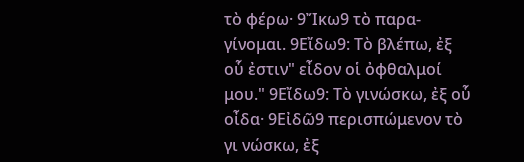τὸ φέρω· 9Ἴκω9 τὸ παρα- γίνομαι. 9Εἴδω9: Τὸ βλέπω, ἐξ οὗ ἐστιν" εἶδον οἱ ὀφθαλμοί μου." 9Εἴδω9: Τὸ γινώσκω, ἐξ οὗ οἶδα· 9Εἰδῶ9 περισπώμενον τὸ γι νώσκω, ἐξ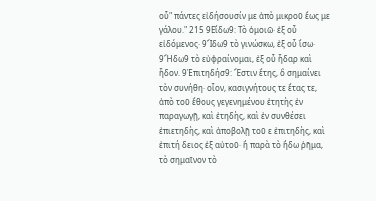οὗ" πάντες εἰδήσουσίν με ἀπὸ μικροῦ ἕως με γάλου." 215 9Εἴδω9: Τὸ ὁμοιῶ· ἐξ οὗ εἰδόμενος· 9Ἴδω9 τὸ γινώσκω, ἐξ οὗ ἴσω· 9Ἤδω9 τὸ εὐφραίνομαι, ἐξ οὗ ἧδαρ καὶ ἧδον. 9Ἐπιτηδήσ9: Ἔστιν ἔτης, ὃ σημαίνει τὸν συνήθη· οἷον, κασιγνήτους τε ἔτας τε, ἀπὸ τοῦ ἔθους γεγενημένου ἐτητὴς ἐν παραγωγῇ, καὶ ἐτηδὴς, καὶ ἐν συνθέσει ἐπιετηδὴς, καὶ ἀποβολῇ τοῦ ε ἐπιτηδὴς, καὶ ἐπιτή δειος ἐξ αὐτοῦ· ἢ παρὰ τὸ ἥδω ῥῆμα, τὸ σημαῖνον τὸ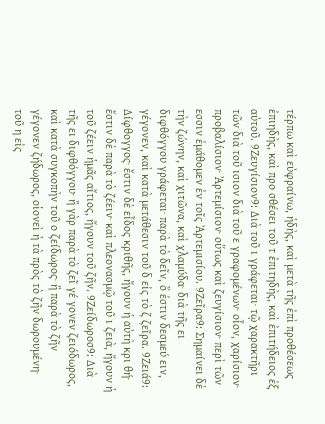τέρπω καὶ εὐφραίνω, ἡδὴς, καὶ μετὰ τῆς ἐπὶ προθέσεως ἐπιηδὴς, καὶ προ σθέσει τοῦ τ ἐπιτηδὴς, καὶ ἐπιτήδειος ἐξ αὐτοῦ. 9Ζευγίσιον9: Διὰ τοῦ ι γράφεται· τῷ χαρακτῆρι τῶν διὰ τοῦ ισιον διὰ τοῦ ε γραφομένων· οἷον, χαρίσιον· προβαλίσιον· Ἀρτεμίσιον· οὕτως καὶ ζευγίσιον· περὶ τῶν εσσιν ἐμάθομεν ἐν τοῖς Ἀρτεμισίου. 9Ζεῖρα9: Σημαίνει δὲ τὴν ζώνην, καὶ χιτῶνα, καὶ χλαμύδα· διὰ τῆς ει διφθόγγου γράφεται· παρὰ τὸ δεῖν, ὅ ἐστιν δεσμεύ ειν, γέγονεν, καὶ κατὰ μετάθεσιν τοῦ δ εἰς τὸ ζ ζεῖρα. 9Ζειά9: Δίφθογγος· ἔστιν δὲ εἶδος κριθῆς, ἤγουν ἡ αὐτὴ κρι θή· ἔστιν δὲ παρὰ τὸ ζέειν· καὶ πλεονασμῷ τοῦ ι ζειὰ, ἤγουν ἡ τοῦ ζέειν ἡμᾶς αἴτιος, ἤγουν τοῦ ζῆν. 9Ζείδωροσ9: Διὰ τῆς ει διφθόγγου· ἢ γὰρ παρὰ τὸ ζεῖ γέ γονεν ζειόδωρος, καὶ κατὰ συγκοπὴν τοῦ ο ζείδωρος· ἢ παρὰ τὸ ζῆν γέγονεν ζήδωρος, οἱονεὶ ἡ τὰ πρὸς τὸ ζῆν δωρουμένη· τοῦ η εἰς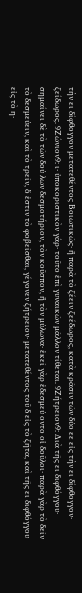τὴν ει δίφθογγον μετατεθέντος Βοιωτικῶς· ἢ παρὰ τὸ ζέειν ζεέδωρος, κατὰ κρᾶσιν τῶν δύο εε εἰς τὴν ει δίφθογγον· ζείδωρος. 9Ζώνιον9: ι· ὑποκοριστικὸν γάρ· τοῦτο ἐπὶ γυναικῶν μᾶλλον τίθεται. 9Ζήτρειον9: Διὰ τῆς ει διφθόγγου· σημαίνει δὲ τὸ τῶν δού λων δεσμοτήριον, τὸν κοῦσπον, ἢ τὸν μύλωνα· ἐκεῖ γὰρ ἐδεσμεύ οντο οἱ δοῦλοι· παρὰ γὰρ τὸ δεῖν τὸ δεσμεύειν, καὶ τὸ τρεῖν, ὅ ἐστιν τὸ φοβεῖσθαι, γέγονεν ζήτρειον· μετατεθέντος τοῦ δ εἰς τὸ ζῆτα, καὶ τῆς ει διφθόγγου εἰς τὸ η·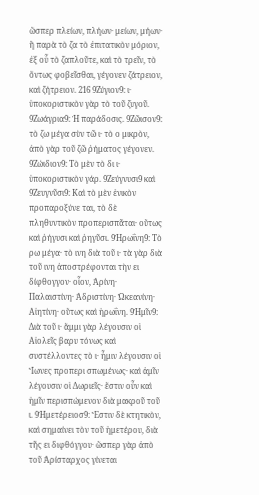ὥσπερ πλείων, πλήων· μείων, μήων· ἢ παρὰ τὸ ζα τὸ ἐπιτατικὸν μόριον, ἐξ οὗ τὸ ζαπλοῦτε, καὶ τὸ τρεῖν, τὸ ὄντως φοβεῖσθαι, γέγονεν ζάτρειον, καὶ ζήτρειον. 216 9Ζύγιον9: ι· ὑποκοριστικὸν γὰρ τὸ τοῦ ζυγοῦ. 9Ζωάγρια9: Ἡ παράδοσις. 9Ζῶισον9: τὸ ζω μέγα σὺν τῶ ι· τὸ ο μικρὸν, ἀπὸ γὰρ τοῦ ζῶ ῥήματος γέγονεν. 9Ζώιδιον9: Τὸ μὲν τὸ δι ι· ὑποκοριστικὸν γάρ. 9Ζεύγνυσι9 καὶ 9Ζευγνῦσι9: Καὶ τὸ μὲν ἑνικὸν προπαροξύνε ται, τὸ δὲ πληθυντικὸν προπερισπᾶται· οὕτως καὶ ῥήγυσι καὶ ῥηγῦσι. 9Ἡρωΐνη9: Τὸ ρω μέγα· τὸ ινη διὰ τοῦ ι· τὰ γὰρ διὰ τοῦ ινη ἀποστρέφονται τὴν ει δίφθογγον· οἷον, Ἀρίνη· Παλαιστίνη· Ἀδριστίνη· Ὠκεανίνη· Αἰητίνη· οὕτως καὶ ἡρωΐνη. 9Ἡμῖν9: Διὰ τοῦ ι· ἄμμι γὰρ λέγουσιν οἱ Αἰολεῖς βαρυ τόνως καὶ συστέλλοντες τὸ ι· ἦμιν λέγουσιν οἱ Ἴωνες προπερι σπωμένως· καὶ ἀμῖν λέγουσιν οἱ Δωριεῖς· ἔστιν οὖν καὶ ἡμῖν περισπώμενον διὰ μακροῦ τοῦ ι. 9Ἡμετέρειοσ9: Ἔστιν δὲ κτητικὸν, καὶ σημαίνει τὸν τοῦ ἡμετέρου, διὰ τῆς ει διφθόγγου· ὥσπερ γὰρ ἀπὸ τοῦ Ἀρίσταρχος γίνεται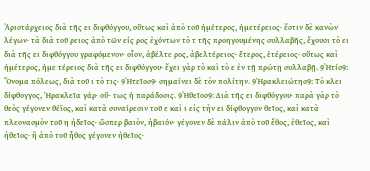Ἀριστάρχειος διὰ τῆς ει διφθόγγου, οὕτως καὶ ἀπὸ τοῦ ἡμέτερος, ἡμετέρειος· ἔστιν δὲ κανὼν λέγων· τὰ διὰ τοῦ ρειος ἀπὸ τῶν εἰς ρος ἐχόντων τὸ τ τῆς προηγουμένης συλλαβῆς, ἔχουσι τὸ ει διὰ τῆς ει διφθόγγου γραφόμενον· οἷον, ἀβέλτε ρος, ἀβελτέρειος· ἕτερος, ἑτέρειος· οὕτως καὶ ἡμέτερος, ἡμε τέρειος διὰ τῆς ει διφθόγγου· ἔχει γὰρ τὸ καὶ τὸ ε ἐν τῇ πρώτῃ συλλαβῇ. 9Ἠτίσ9: Ὄνομα πόλεως, διὰ τοῦ ι τὸ τις· 9Ἠτεῖοσ9· σημαίνει δὲ τὸν πολίτην. 9Ἡρακλειώτησ9: Τὸ κλει δίφθογγος, Ἡρακλεῖα γάρ· οὕ- τως ἡ παράδοσις. 9Ἠθεῖοσ9: Διὰ τῆς ει διφθόγγου· παρὰ γὰρ τὸ θεὸς γέγονεν θέϊος, καὶ κατὰ συναίρεσιν τοῦ ε καὶ ι εἰς τὴν ει δίφθογγον θεῖος, καὶ κατὰ πλεονασμὸν τοῦ η ἠδεῖος· ὥσπερ βαιὸν, ἠβαιόν· γέγονεν δὲ πάλιν ἀπὸ τοῦ ἔθος, ἐθεῖος, καὶ ἠθεῖος· ἢ ἀπὸ τοῦ ἦθος γέγονεν ἠθεῖος·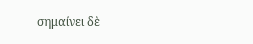σημαίνει δὲ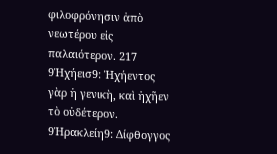φιλοφρόνησιν ἀπὸ νεωτέρου εἰς παλαιότερον. 217 9Ἠχήεισ9: Ἠχήεντος γὰρ ἡ γενικὴ, καὶ ἠχῆεν τὸ οὐδέτερον. 9Ἡρακλείη9: Δίφθογγος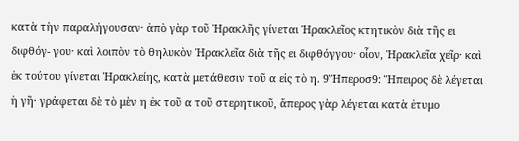κατὰ τὴν παραλήγουσαν· ἀπὸ γὰρ τοῦ Ἡρακλῆς γίνεται Ἡρακλεῖος κτητικὸν διὰ τῆς ει διφθόγ- γου· καὶ λοιπὸν τὸ θηλυκὸν Ἡρακλεῖα διὰ τῆς ει διφθόγγου· οἷον, Ἡρακλεῖα χεῖρ· καὶ ἐκ τούτου γίνεται Ἡρακλείης, κατὰ μετάθεσιν τοῦ α εἰς τὸ η. 9Ἥπεροσ9: Ἥπειρος δὲ λέγεται ἡ γῆ· γράφεται δὲ τὸ μὲν η ἐκ τοῦ α τοῦ στερητικοῦ, ἄπερος γὰρ λέγεται κατὰ ἐτυμο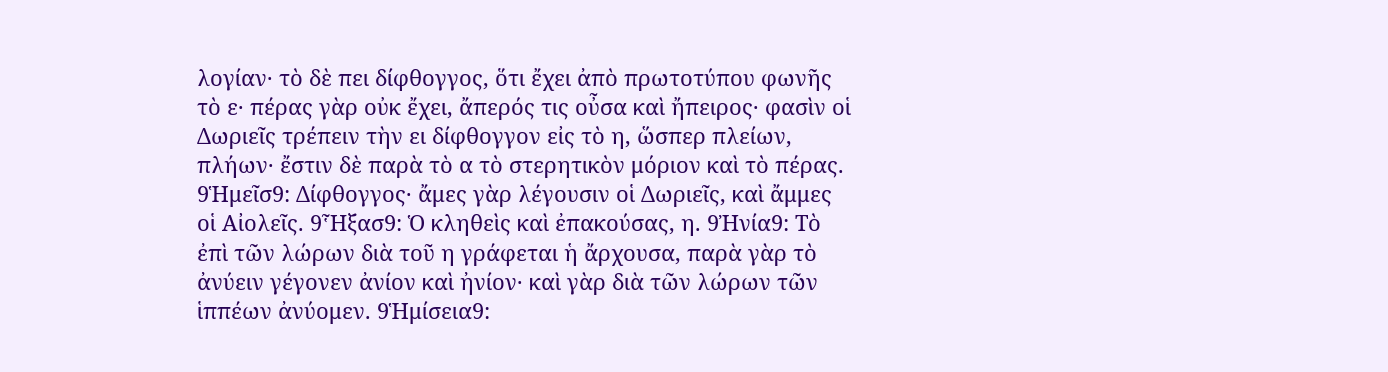λογίαν· τὸ δὲ πει δίφθογγος, ὅτι ἔχει ἀπὸ πρωτοτύπου φωνῆς τὸ ε· πέρας γὰρ οὐκ ἔχει, ἄπερός τις οὖσα καὶ ἤπειρος· φασὶν οἱ Δωριεῖς τρέπειν τὴν ει δίφθογγον εἰς τὸ η, ὥσπερ πλείων, πλήων· ἔστιν δὲ παρὰ τὸ α τὸ στερητικὸν μόριον καὶ τὸ πέρας. 9Ἡμεῖσ9: Δίφθογγος· ἄμες γὰρ λέγουσιν οἱ Δωριεῖς, καὶ ἄμμες οἱ Αἰολεῖς. 9Ἧξασ9: Ὁ κληθεὶς καὶ ἐπακούσας, η. 9Ἠνία9: Τὸ ἐπὶ τῶν λώρων διὰ τοῦ η γράφεται ἡ ἄρχουσα, παρὰ γὰρ τὸ ἀνύειν γέγονεν ἀνίον καὶ ἠνίον· καὶ γὰρ διὰ τῶν λώρων τῶν ἱππέων ἀνύομεν. 9Ἡμίσεια9: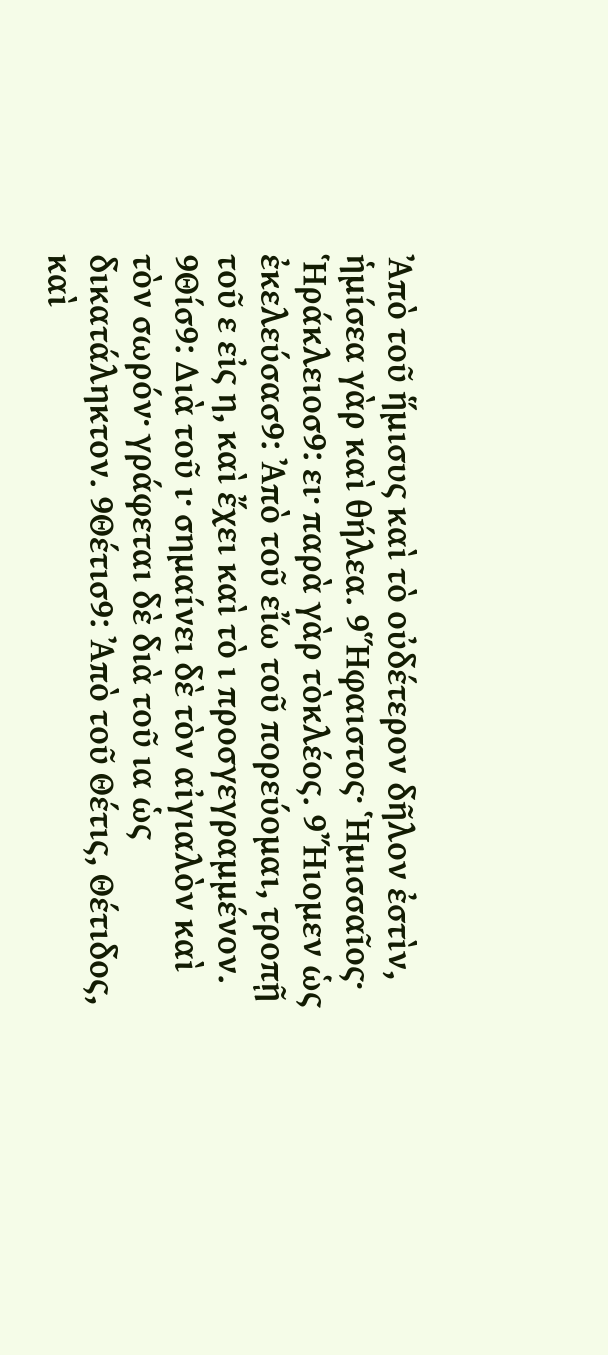Ἀπὸ τοῦ ἥμισυς καὶ τὸ οὐδέτερον δῆλον ἐστὶν, ἡμίσεα γὰρ καὶ θήλεα. 9Ἥφαιστος· Ἡμισσαῖος· Ἡράκλειοσ9: ει· παρὰ γὰρ τὸκλέος. 9Ἤιομεν ὡς ἐκελεύσασ9: Ἀπὸ τοῦ εἴω τοῦ πορεύομαι, τροπῇ τοῦ ε εἰς η, καὶ ἔχει καὶ τὸ ι προσγεγραμμένον. 9Θίσ9: Διὰ τοῦ ι· σημαίνει δὲ τὸν αἰγιαλὸν καὶ τὸν σωρόν· γράφεται δὲ διὰ τοῦ ια ὡς δικατάληκτον. 9Θέτισ9: Ἀπὸ τοῦ Θέτις, Θέτιδος, καὶ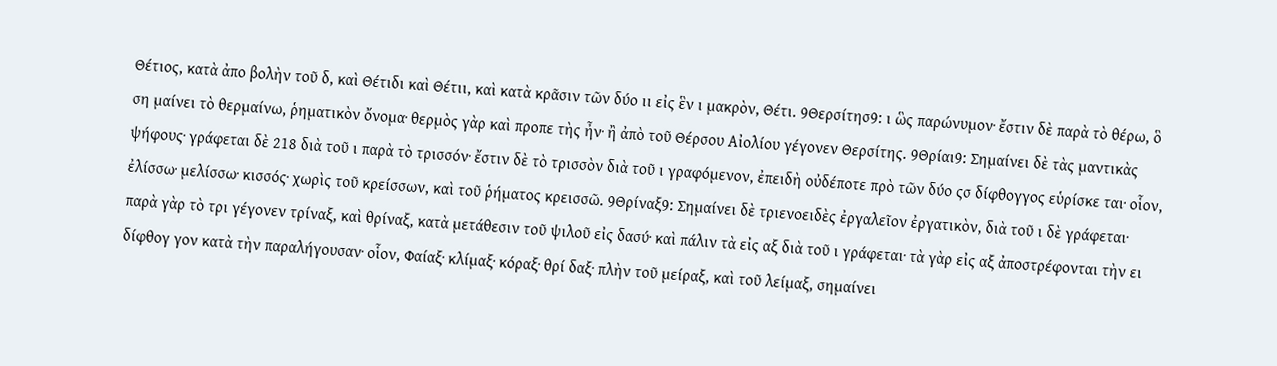Θέτιος, κατὰ ἀπο βολὴν τοῦ δ, καὶ Θέτιδι καὶ Θέτιι, καὶ κατὰ κρᾶσιν τῶν δύο ιι εἰς ἓν ι μακρὸν, Θέτι. 9Θερσίτησ9: ι ὣς παρώνυμον· ἔστιν δὲ παρὰ τὸ θέρω, ὃ ση μαίνει τὸ θερμαίνω, ῥηματικὸν ὄνομα· θερμὸς γὰρ καὶ προπε τὴς ἦν· ἢ ἀπὸ τοῦ Θέρσου Αἰολίου γέγονεν Θερσίτης. 9Θρίαι9: Σημαίνει δὲ τὰς μαντικὰς ψήφους· γράφεται δὲ 218 διὰ τοῦ ι παρὰ τὸ τρισσόν· ἔστιν δὲ τὸ τρισσὸν διὰ τοῦ ι γραφόμενον, ἐπειδὴ οὐδέποτε πρὸ τῶν δύο ςσ δίφθογγος εὑρίσκε ται· οἷον, ἐλίσσω· μελίσσω· κισσός· χωρὶς τοῦ κρείσσων, καὶ τοῦ ῥήματος κρεισσῶ. 9Θρίναξ9: Σημαίνει δὲ τριενοειδὲς ἐργαλεῖον ἐργατικὸν, διὰ τοῦ ι δὲ γράφεται· παρὰ γὰρ τὸ τρι γέγονεν τρίναξ, καὶ θρίναξ, κατὰ μετάθεσιν τοῦ ψιλοῦ εἰς δασύ· καὶ πάλιν τὰ εἰς αξ διὰ τοῦ ι γράφεται· τὰ γὰρ εἰς αξ ἀποστρέφονται τὴν ει δίφθογ γον κατὰ τὴν παραλήγουσαν· οἷον, Φαίαξ· κλίμαξ· κόραξ· θρί δαξ· πλὴν τοῦ μείραξ, καὶ τοῦ λείμαξ, σημαίνει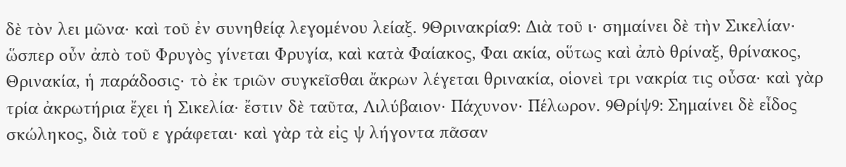δὲ τὸν λει μῶνα· καὶ τοῦ ἐν συνηθείᾳ λεγομένου λείαξ. 9Θρινακρία9: Διὰ τοῦ ι· σημαίνει δὲ τὴν Σικελίαν· ὥσπερ οὖν ἀπὸ τοῦ Φρυγὸς γίνεται Φρυγία, καὶ κατὰ Φαίακος, Φαι ακία, οὕτως καὶ ἀπὸ θρίναξ, θρίνακος, Θρινακία, ἡ παράδοσις· τὸ ἐκ τριῶν συγκεῖσθαι ἄκρων λέγεται θρινακία, οἱονεὶ τρι νακρία τις οὖσα· καὶ γὰρ τρία ἀκρωτήρια ἔχει ἡ Σικελία· ἔστιν δὲ ταῦτα, Λιλύβαιον· Πάχυνον· Πέλωρον. 9Θρίψ9: Σημαίνει δὲ εἶδος σκώληκος, διὰ τοῦ ε γράφεται· καὶ γὰρ τὰ εἰς ψ λήγοντα πᾶσαν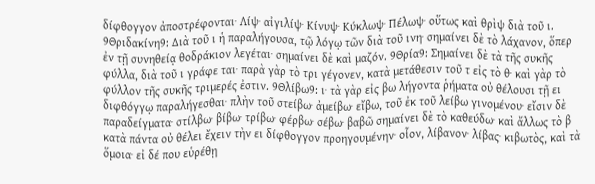δίφθογγον ἀποστρέφονται· Λίψ· αἰγιλίψ· Κίνυψ· Κύκλωψ· Πέλωψ· οὕτως καὶ θρὶψ διὰ τοῦ ι. 9Θριδακίνη9: Διὰ τοῦ ι ἡ παραλήγουσα, τῷ λόγῳ τῶν διὰ τοῦ ινη· σημαίνει δὲ τὸ λάχανον, ὅπερ ἐν τῇ συνηθείᾳ θοδράκιον λεγέται· σημαίνει δὲ καὶ μαζόν. 9Θρία9: Σημαίνει δὲ τὰ τῆς συκῆς φύλλα, διὰ τοῦ ι γράφε ται· παρὰ γὰρ τὸ τρι γέγονεν, κατὰ μετάθεσιν τοῦ τ εἰς τὸ θ· καὶ γὰρ τὸ φύλλον τῆς συκῆς τριμερές ἐστιν. 9Θλίβω9: ι· τὰ γὰρ εἰς βω λήγοντα ῥήματα οὐ θέλουσι τῇ ει διφθόγγῳ παραλήγεσθαι· πλὴν τοῦ στείβω· ἀμείβω· εἴβω, τοῦ ἐκ τοῦ λείβω γινομένου· εἴσιν δὲ παραδείγματα· στίλβω· βίβω· τρίβω· φέρβω· σέβω· βαβῶ σημαίνει δὲ τὸ καθεύδω· καὶ ἄλλως τὸ β κατὰ πάντα οὐ θέλει ἔχειν τὴν ει δίφθογγον προηγουμένην· οἷον, λίβανον· λίβας· κιβωτὸς, καὶ τὰ ὅμοια· εἰ δέ που εὑρέθῃ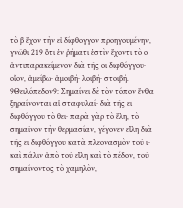τὸ β ἔχον τὴν εἰ δίφθογγον προηγουμένην, γνῶθι 219 ὅτι ἐν ῥήματι ἐστὶν ἔχοντι τὸ ο ἀντιπαρακείμενον διὰ τῆς οι διφθόγγου· οἷον, ἀμείβω· ἀμοιβή· λοιβή· στοιβή. 9Θειλόπεδον9: Σημαίνει δὲ τὸν τόπον ἔνθα ξηραίνονται αἱ σταφυλαί· διὰ τῆς ει διφθόγγου τὸ θει· παρὰ γὰρ τὸ ἔλη, τὸ σημαῖνον τὴν θερμασίαν, γέγονεν εἴλη διὰ τῆς ει διφθόγγου κατὰ πλεονασμὸν τοῦ ι· καὶ πάλιν ἀπὸ τοῦ εἴλη καὶ τὸ πέδον, τοῦ σημαίνοντος τὸ χαμηλὸν,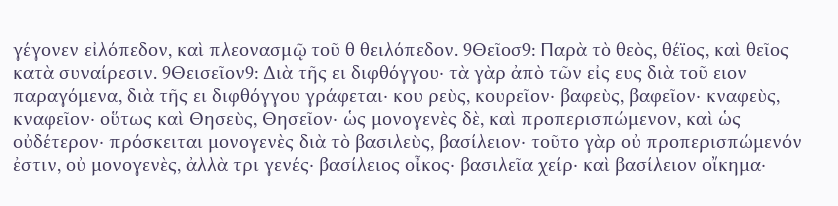γέγονεν εἰλόπεδον, καὶ πλεονασμῷ τοῦ θ θειλόπεδον. 9Θεῖοσ9: Παρὰ τὸ θεὸς, θέϊος, καὶ θεῖος κατὰ συναίρεσιν. 9Θεισεῖον9: Διὰ τῆς ει διφθόγγου· τὰ γὰρ ἀπὸ τῶν εἰς ευς διὰ τοῦ ειον παραγόμενα, διὰ τῆς ει διφθόγγου γράφεται· κου ρεὺς, κουρεῖον· βαφεὺς, βαφεῖον· κναφεὺς, κναφεῖον· οὕτως καὶ Θησεὺς, Θησεῖον· ὡς μονογενὲς δὲ, καὶ προπερισπώμενον, καὶ ὡς οὐδέτερον· πρόσκειται μονογενὲς διὰ τὸ βασιλεὺς, βασίλειον· τοῦτο γὰρ οὐ προπερισπώμενόν ἐστιν, οὐ μονογενὲς, ἀλλὰ τρι γενές· βασίλειος οἶκος· βασιλεῖα χείρ· καὶ βασίλειον οἴκημα·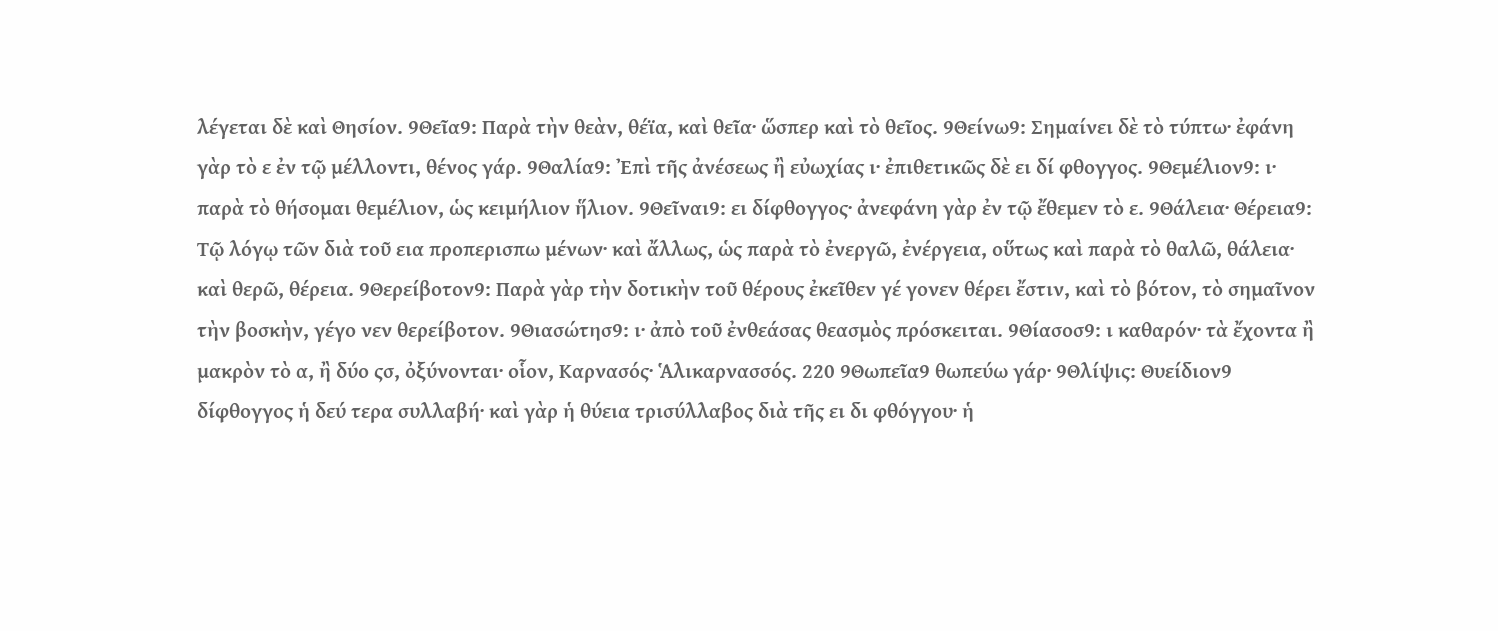λέγεται δὲ καὶ Θησίον. 9Θεῖα9: Παρὰ τὴν θεὰν, θέϊα, καὶ θεῖα· ὥσπερ καὶ τὸ θεῖος. 9Θείνω9: Σημαίνει δὲ τὸ τύπτω· ἐφάνη γὰρ τὸ ε ἐν τῷ μέλλοντι, θένος γάρ. 9Θαλία9: Ἐπὶ τῆς ἀνέσεως ἢ εὐωχίας ι· ἐπιθετικῶς δὲ ει δί φθογγος. 9Θεμέλιον9: ι· παρὰ τὸ θήσομαι θεμέλιον, ὡς κειμήλιον ἥλιον. 9Θεῖναι9: ει δίφθογγος· ἀνεφάνη γὰρ ἐν τῷ ἔθεμεν τὸ ε. 9Θάλεια· Θέρεια9: Τῷ λόγῳ τῶν διὰ τοῦ εια προπερισπω μένων· καὶ ἄλλως, ὡς παρὰ τὸ ἐνεργῶ, ἐνέργεια, οὕτως καὶ παρὰ τὸ θαλῶ, θάλεια· καὶ θερῶ, θέρεια. 9Θερείβοτον9: Παρὰ γὰρ τὴν δοτικὴν τοῦ θέρους ἐκεῖθεν γέ γονεν θέρει ἔστιν, καὶ τὸ βότον, τὸ σημαῖνον τὴν βοσκὴν, γέγο νεν θερείβοτον. 9Θιασώτησ9: ι· ἀπὸ τοῦ ἐνθεάσας θεασμὸς πρόσκειται. 9Θίασοσ9: ι καθαρόν· τὰ ἔχοντα ἢ μακρὸν τὸ α, ἢ δύο ςσ, ὀξύνονται· οἷον, Καρνασός· Ἁλικαρνασσός. 220 9Θωπεῖα9 θωπεύω γάρ· 9Θλίψις: Θυείδιον9 δίφθογγος ἡ δεύ τερα συλλαβή· καὶ γὰρ ἡ θύεια τρισύλλαβος διὰ τῆς ει δι φθόγγου· ἡ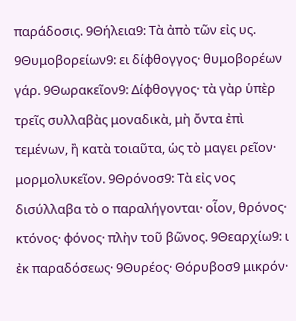παράδοσις. 9Θήλεια9: Τὰ ἀπὸ τῶν εἰς υς. 9Θυμοβορείων9: ει δίφθογγος· θυμοβορέων γάρ. 9Θωρακεῖον9: Δίφθογγος· τὰ γὰρ ὑπὲρ τρεῖς συλλαβὰς μοναδικὰ, μὴ ὄντα ἐπὶ τεμένων, ἢ κατὰ τοιαῦτα, ὡς τὸ μαγει ρεῖον· μορμολυκεῖον. 9Θρόνοσ9: Τὰ εἰς νος δισύλλαβα τὸ ο παραλήγονται· οἷον, θρόνος· κτόνος· φόνος· πλὴν τοῦ βῶνος. 9Θεαρχίω9: ι ἐκ παραδόσεως· 9Θυρέος· Θόρυβοσ9 μικρόν·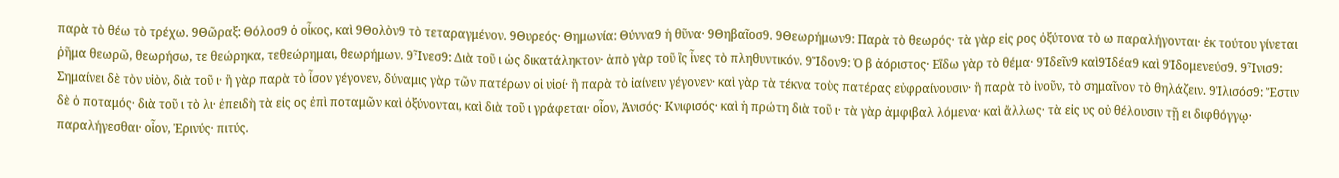παρὰ τὸ θέω τὸ τρέχω. 9Θῶραξ: Θόλοσ9 ὁ οἶκος, καὶ 9Θολὸν9 τὸ τεταραγμένον. 9Θυρεός· Θημωνία: Θύννα9 ἡ θῦνα· 9Θηβαῖοσ9. 9Θεωρήμων9: Παρὰ τὸ θεωρός· τὰ γὰρ εἰς ρος ὀξύτονα τὸ ω παραλήγονται· ἐκ τούτου γίνεται ῥῆμα θεωρῶ, θεωρήσω, τε θεώρηκα, τεθεώρημαι, θεωρήμων. 9Ἶνεσ9: Διὰ τοῦ ι ὡς δικατάληκτον· ἀπὸ γὰρ τοῦ ἲς ἶνες τὸ πληθυντικόν. 9Ἴδον9: Ὁ β ἀόριστος· Εἴδω γὰρ τὸ θέμα· 9Ἰδεῖν9 καὶ9Ἰδέα9 καὶ 9Ἰδομενεύσ9. 9Ἶνισ9: Σημαίνει δὲ τὸν υἱὸν, διὰ τοῦ ι· ἢ γὰρ παρὰ τὸ ἶσον γέγονεν, δύναμις γὰρ τῶν πατέρων οἱ υἱοί· ἢ παρὰ τὸ ἰαίνειν γέγονεν· καὶ γὰρ τὰ τέκνα τοὺς πατέρας εὐφραίνουσιν· ἢ παρὰ τὸ ἰνοῦν, τὸ σημαῖνον τὸ θηλάζειν. 9Ἰλισόσ9: Ἔστιν δὲ ὁ ποταμός· διὰ τοῦ ι τὸ λι· ἐπειδὴ τὰ εἰς ος ἐπὶ ποταμῶν καὶ ὀξύνονται, καὶ διὰ τοῦ ι γράφεται· οἷον, Ἀνισός· Κνιφισός· καὶ ἡ πρώτη διὰ τοῦ ι· τὰ γὰρ ἀμφιβαλ λόμενα· καὶ ἄλλως· τὰ εἰς υς οὐ θέλουσιν τῇ ει διφθόγγῳ· παραλήγεσθαι· οἷον, Ἐρινύς· πιτύς.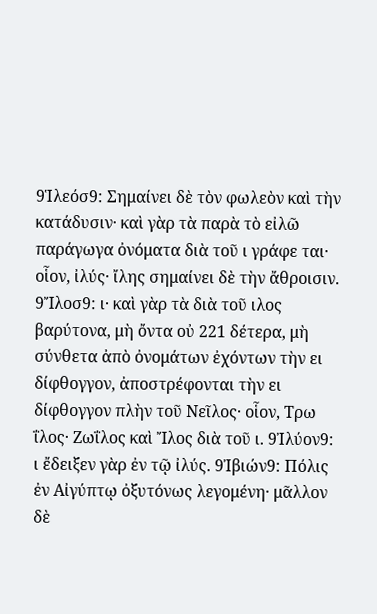9Ἱλεόσ9: Σημαίνει δὲ τὸν φωλεὸν καὶ τὴν κατάδυσιν· καὶ γὰρ τὰ παρὰ τὸ εἰλῶ παράγωγα ὀνόματα διὰ τοῦ ι γράφε ται· οἷον, ἰλύς· ἴλης σημαίνει δὲ τὴν ἄθροισιν. 9Ἴλοσ9: ι· καὶ γὰρ τὰ διὰ τοῦ ιλος βαρύτονα, μὴ ὄντα οὐ 221 δέτερα, μὴ σύνθετα ἀπὸ ὀνομάτων ἐχόντων τὴν ει δίφθογγον, ἀποστρέφονται τὴν ει δίφθογγον πλὴν τοῦ Νεῖλος· οἷον, Τρω ΐλος· Ζωΐλος καὶ Ἴλος διὰ τοῦ ι. 9Ἰλύον9: ι ἔδειξεν γὰρ ἐν τῷ ἰλύς. 9Ἰβιών9: Πόλις ἐν Αἰγύπτῳ ὀξυτόνως λεγομένη· μᾶλλον δὲ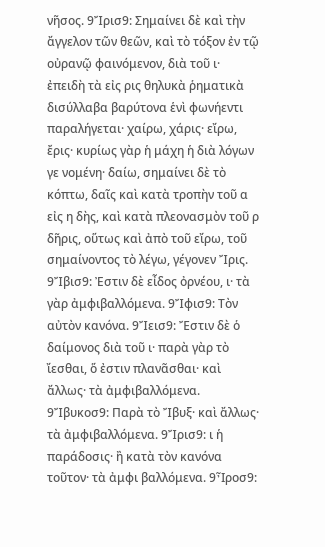νῆσος. 9Ἴρισ9: Σημαίνει δὲ καὶ τὴν ἄγγελον τῶν θεῶν, καὶ τὸ τόξον ἐν τῷ οὐρανῷ φαινόμενον, διὰ τοῦ ι· ἐπειδὴ τὰ εἰς ρις θηλυκὰ ῥηματικὰ δισύλλαβα βαρύτονα ἑνὶ φωνήεντι παραλήγεται· χαίρω, χάρις· εἴρω, ἔρις· κυρίως γὰρ ἡ μάχη ἡ διὰ λόγων γε νομένη· δαίω, σημαίνει δὲ τὸ κόπτω, δαῖς καὶ κατὰ τροπὴν τοῦ α εἰς η δὴς, καὶ κατὰ πλεονασμὸν τοῦ ρ δῆρις, οὕτως καὶ ἀπὸ τοῦ εἴρω, τοῦ σημαίνοντος τὸ λέγω, γέγονεν Ἴρις. 9Ἴβισ9: Ἐστιν δὲ εἶδος ὀρνέου, ι· τὰ γὰρ ἀμφιβαλλόμενα. 9Ἴφισ9: Τὸν αὐτὸν κανόνα. 9Ἴεισ9: Ἔστιν δὲ ὁ δαίμονος διὰ τοῦ ι· παρὰ γὰρ τὸ ἴεσθαι, ὅ ἐστιν πλανᾶσθαι· καὶ ἄλλως· τὰ ἀμφιβαλλόμενα. 9Ἴβυκοσ9: Παρὰ τὸ Ἴβυξ· καὶ ἄλλως· τὰ ἀμφιβαλλόμενα. 9Ἴρισ9: ι ἡ παράδοσις· ἢ κατὰ τὸν κανόνα τοῦτον· τὰ ἀμφι βαλλόμενα. 9Ἶροσ9: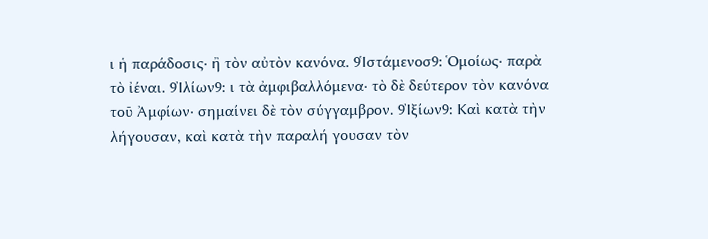ι ἡ παράδοσις· ἢ τὸν αὐτὸν κανόνα. 9Ἱστάμενοσ9: Ὁμοίως· παρὰ τὸ ἰέναι. 9Ἰλίων9: ι τὰ ἀμφιβαλλόμενα· τὸ δὲ δεύτερον τὸν κανόνα τοῦ Ἀμφίων· σημαίνει δὲ τὸν σύγγαμβρον. 9Ἰξίων9: Καὶ κατὰ τὴν λήγουσαν, καὶ κατὰ τὴν παραλή γουσαν τὸν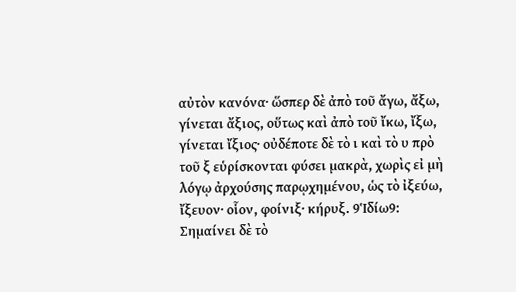αὐτὸν κανόνα· ὥσπερ δὲ ἀπὸ τοῦ ἄγω, ἄξω, γίνεται ἄξιος, οὕτως καὶ ἀπὸ τοῦ ἴκω, ἴξω, γίνεται ἴξιος· οὐδέποτε δὲ τὸ ι καὶ τὸ υ πρὸ τοῦ ξ εὑρίσκονται φύσει μακρὰ, χωρὶς εἰ μὴ λόγῳ ἀρχούσης παρῳχημένου, ὡς τὸ ἰξεύω, ἴξευον· οἷον, φοίνιξ· κήρυξ. 9Ἱδίω9: Σημαίνει δὲ τὸ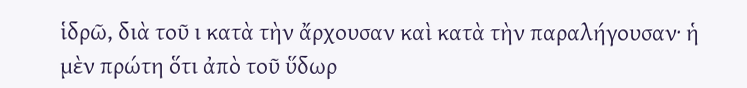ἱδρῶ, διὰ τοῦ ι κατὰ τὴν ἄρχουσαν καὶ κατὰ τὴν παραλήγουσαν· ἡ μὲν πρώτη ὅτι ἀπὸ τοῦ ὕδωρ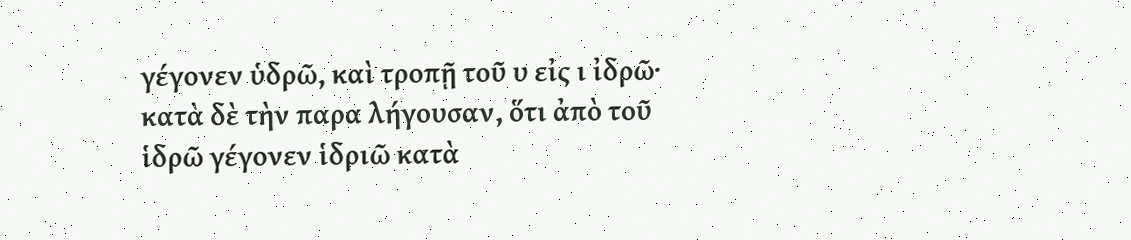γέγονεν ὑδρῶ, καὶ τροπῇ τοῦ υ εἰς ι ἰδρῶ· κατὰ δὲ τὴν παρα λήγουσαν, ὅτι ἀπὸ τοῦ ἱδρῶ γέγονεν ἱδριῶ κατὰ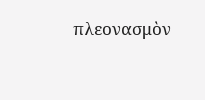πλεονασμὸν